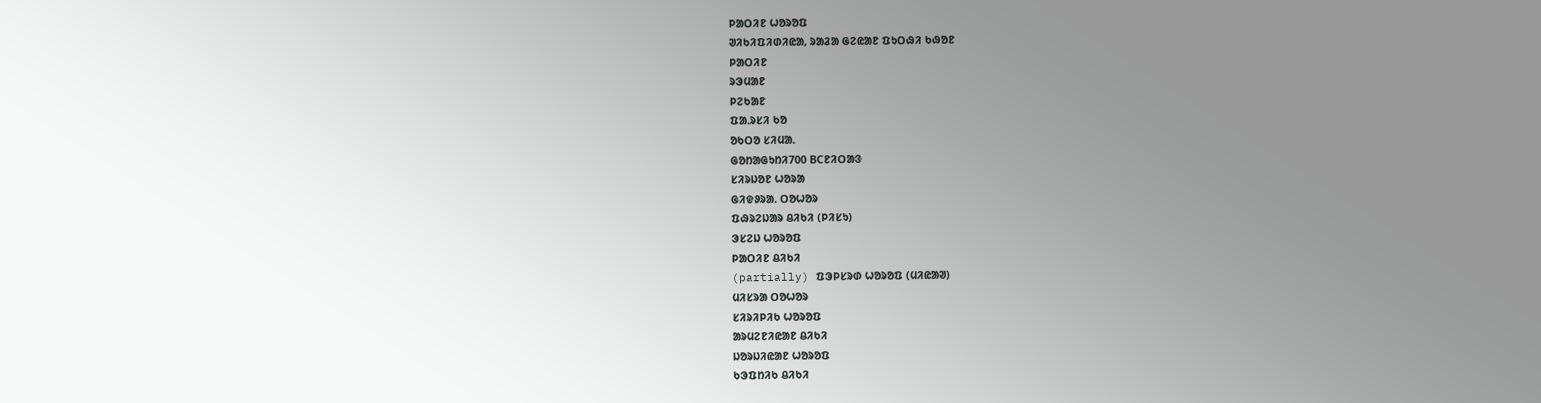ᱞᱟᱛᱤᱱ ᱦᱚᱨᱚᱯ
ᱣᱤᱠᱤᱯᱤᱰᱤᱭᱟ, ᱨᱟᱲᱟ ᱜᱮᱭᱟᱱ ᱯᱩᱛᱷᱤ ᱠᱷᱚᱱ
ᱞᱟᱛᱤᱱ
ᱨᱳᱢᱟᱱ
ᱞᱮᱠᱟᱱ
ᱯᱟᱹᱨᱥᱤ ᱠᱚ
ᱚᱠᱛᱚ ᱥᱤᱢᱟᱹ
ᱜᱚᱴᱟᱜᱩᱴᱤ700 BCᱱᱤᱛᱟᱝ
ᱥᱤᱨᱡᱚᱱ ᱦᱚᱨᱟ
ᱜᱤᱫᱽᱨᱟᱹ ᱛᱚᱦᱚᱨ
ᱯᱷᱨᱮᱡᱟᱨ ᱪᱤᱠᱤ (ᱞᱤᱥᱩ)
ᱳᱥᱮᱡ ᱦᱚᱨᱚᱯ
ᱞᱟᱛᱤᱱ ᱪᱤᱠᱤ
(partially) ᱯᱳᱞᱥᱨᱰ ᱦᱚᱨᱚᱯ (ᱢᱤᱭᱟᱣ)
ᱢᱤᱥᱨᱟ ᱛᱚᱦᱚᱨ
ᱥᱤᱨᱤᱞᱤᱠ ᱦᱚᱨᱚᱯ
ᱟᱨᱢᱮᱱᱤᱭᱟᱱ ᱪᱤᱠᱤ
ᱡᱚᱨᱡᱤᱭᱟᱱ ᱦᱚᱨᱚᱯ
ᱠᱳᱯᱴᱤᱠ ᱪᱤᱠᱤ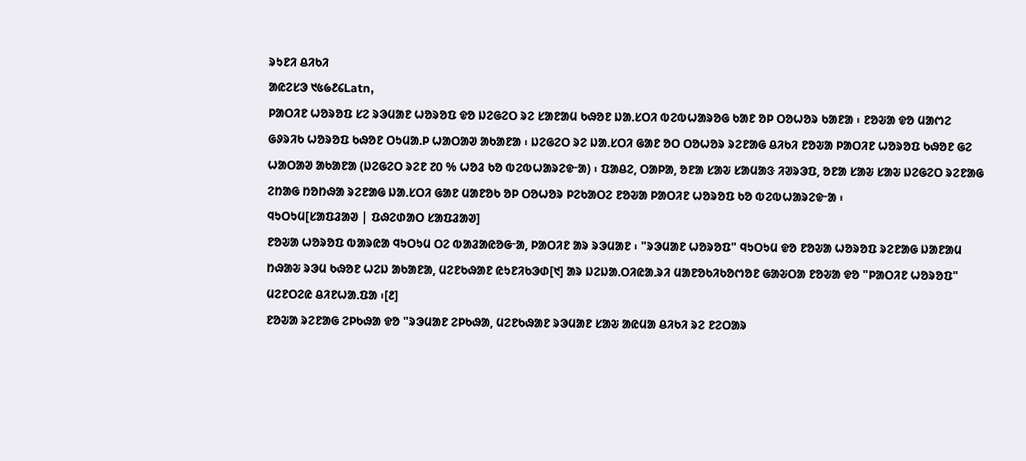ᱨᱩᱱᱤ ᱪᱤᱠᱤ
ᱟᱭᱮᱥᱳ ᱑᱕᱙᱒᱔Latn,
ᱞᱟᱛᱤᱱ ᱦᱚᱨᱚᱯ ᱥᱮ ᱨᱳᱢᱟᱱ ᱦᱚᱨᱚᱯ ᱫᱚ ᱡᱮᱜᱮᱛ ᱨᱮ ᱥᱟᱱᱟᱢ ᱠᱷᱚᱱ ᱡᱟᱹᱥᱛᱤ ᱵᱮᱵᱦᱟᱨᱚᱜ ᱠᱟᱱ ᱚᱞ ᱛᱚᱦᱚᱨ ᱠᱟᱱᱟ ᱾ ᱱᱚᱶᱟ ᱫᱚ ᱢᱟᱬᱮ ᱜᱽᱨᱤᱠ ᱦᱚᱨᱚᱯ ᱠᱷᱚᱱ ᱛᱩᱢᱟᱹᱞ ᱦᱟᱛᱟᱣ ᱟᱠᱟᱱᱟ ᱾ ᱡᱮᱜᱮᱛ ᱨᱮ ᱡᱟᱹᱥᱛᱤ ᱜᱟᱱ ᱚᱛ ᱛᱚᱦᱚᱨ ᱨᱮᱱᱟᱜ ᱪᱤᱠᱤ ᱱᱚᱶᱟ ᱞᱟᱛᱤᱱ ᱦᱚᱨᱚᱯ ᱠᱷᱚᱱ ᱜᱮ ᱦᱟᱛᱟᱣ ᱟᱠᱟᱱᱟ (ᱡᱮᱜᱮᱛ ᱨᱮᱱ ᱗᱐ % ᱦᱚᱲ ᱠᱚ ᱵᱮᱵᱦᱟᱨᱮᱫᱼᱟ) ᱾ ᱯᱟᱪᱮ, ᱛᱟᱞᱟ, ᱚᱱᱟ ᱥᱟᱶ ᱥᱟᱢᱟᱝ ᱤᱣᱨᱳᱯ, ᱚᱱᱟ ᱥᱟᱶ ᱥᱟᱶ ᱡᱮᱜᱮᱛ ᱨᱮᱱᱟᱜ ᱮᱴᱟᱜ ᱴᱚᱴᱷᱟ ᱨᱮᱱᱟᱜ ᱡᱟᱹᱥᱛᱤ ᱜᱟᱱ ᱢᱟᱱᱚᱠ ᱚᱞ ᱛᱚᱦᱚᱨ ᱞᱮᱠᱟᱛᱮ ᱱᱚᱶᱟ ᱞᱟᱛᱤᱱ ᱦᱚᱨᱚᱯ ᱠᱚ ᱵᱮᱵᱦᱟᱨᱮᱫᱼᱟ ᱾
ᱧᱩᱛᱩᱢ[ᱥᱟᱯᱲᱟᱣ | ᱯᱷᱮᱰᱟᱛ ᱥᱟᱯᱲᱟᱣ]
ᱱᱚᱶᱟ ᱦᱚᱨᱚᱯ ᱵᱟᱨᱭᱟ ᱧᱩᱛᱩᱢ ᱛᱮ ᱵᱟᱲᱟᱭᱚᱜᱼᱟ, ᱞᱟᱛᱤᱱ ᱟᱨ ᱨᱳᱢᱟᱱ ᱾ "ᱨᱳᱢᱟᱱ ᱦᱚᱨᱚᱯ" ᱧᱩᱛᱩᱢ ᱫᱚ ᱱᱚᱶᱟ ᱦᱚᱨᱚᱯ ᱨᱮᱱᱟᱜ ᱡᱟᱱᱟᱢ ᱴᱷᱟᱶ ᱨᱳᱢ ᱠᱷᱚᱱ ᱦᱮᱡ ᱟᱠᱟᱱᱟ, ᱢᱮᱱᱠᱷᱟᱱ ᱭᱩᱱᱤᱠᱳᱰ[᱑] ᱟᱨ ᱡᱮᱡᱟᱹᱛᱤᱭᱟᱹᱨᱤ ᱢᱟᱱᱚᱠᱤᱠᱚᱬᱚᱱ ᱜᱟᱶᱛᱟ ᱱᱚᱶᱟ ᱫᱚ "ᱞᱟᱛᱤᱱ ᱦᱚᱨᱚᱯ" ᱢᱮᱱᱛᱮᱭ ᱪᱤᱱᱦᱟᱹᱯᱟ ᱾[᱒]
ᱱᱚᱶᱟ ᱨᱮᱱᱟᱜ ᱮᱞᱠᱷᱟ ᱫᱚ "ᱨᱳᱢᱟᱱ ᱮᱞᱠᱷᱟ, ᱢᱮᱱᱠᱷᱟᱱ ᱨᱳᱢᱟᱱ ᱥᱟᱶ ᱟᱭᱢᱟ ᱪᱤᱠᱤ ᱨᱮ ᱱᱮᱛᱟᱨ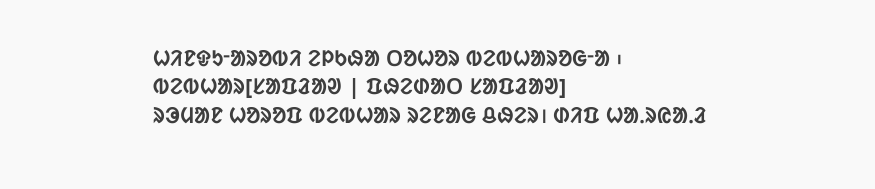ᱦᱤᱱᱫᱩᱼᱟᱨᱚᱵᱤ ᱮᱞᱠᱷᱟ ᱛᱚᱦᱚᱨ ᱵᱮᱵᱦᱟᱨᱚᱜᱼᱟ ᱾
ᱵᱮᱵᱦᱟᱨ[ᱥᱟᱯᱲᱟᱣ | ᱯᱷᱮᱰᱟᱛ ᱥᱟᱯᱲᱟᱣ]
ᱨᱳᱢᱟᱱ ᱦᱚᱨᱚᱯ ᱵᱮᱵᱦᱟᱨ ᱨᱮᱱᱟᱜ ᱪᱷᱮᱨ। ᱰᱤᱯ ᱦᱟᱹᱨᱭᱟᱹᱲ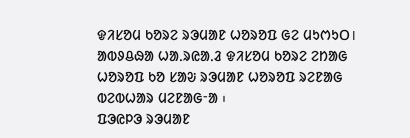ᱫᱤᱥᱚᱢ ᱠᱚᱨᱮ ᱨᱳᱢᱟᱱ ᱦᱚᱨᱚᱯ ᱜᱮ ᱢᱩᱬᱩᱛ। ᱟᱵᱽᱪᱷᱟ ᱦᱟᱹᱨᱭᱟᱹᱲ ᱫᱤᱥᱚᱢ ᱠᱚᱨᱮ ᱮᱴᱟᱜ ᱦᱚᱨᱚᱯ ᱠᱚ ᱥᱟᱶ ᱨᱳᱢᱟᱱ ᱦᱚᱨᱚᱯ ᱨᱮᱱᱟᱜ ᱵᱮᱵᱦᱟᱨ ᱢᱮᱱᱟᱜᱼᱟ ᱾
ᱯᱳᱭᱞᱳ ᱨᱳᱢᱟᱱ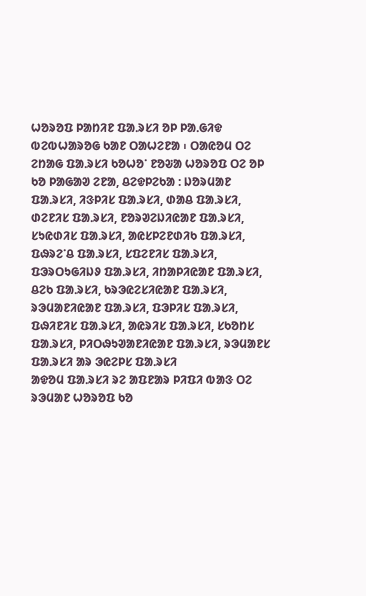ᱦᱚᱨᱚᱯ ᱞᱟᱴᱤᱱ ᱯᱟᱹᱨᱥᱤ ᱚᱞ ᱞᱟᱹᱜᱤᱫ ᱵᱮᱵᱦᱟᱨᱚᱜ ᱠᱟᱱ ᱛᱟᱦᱮᱱᱟ ᱾ ᱛᱟᱭᱚᱢ ᱛᱮ ᱮᱴᱟᱜ ᱯᱟᱹᱨᱥᱤ ᱠᱚᱦᱚᱸ ᱱᱚᱶᱟ ᱦᱚᱨᱚᱯ ᱛᱮ ᱚᱞ ᱠᱚ ᱞᱟᱜᱟᱣ ᱮᱱᱟ, ᱪᱮᱫᱞᱮᱠᱟ : ᱡᱚᱨᱢᱟᱱ ᱯᱟᱹᱨᱥᱤ, ᱤᱝᱞᱤᱥ ᱯᱟᱹᱨᱥᱤ, ᱰᱟᱪ ᱯᱟᱹᱨᱥᱤ, ᱰᱮᱱᱤᱥ ᱯᱟᱹᱨᱥᱤ, ᱱᱚᱨᱣᱮᱡᱤᱭᱟᱱ ᱯᱟᱹᱨᱥᱤ, ᱥᱩᱭᱰᱤᱥ ᱯᱟᱹᱨᱥᱤ, ᱟᱭᱥᱞᱮᱱᱰᱤᱠ ᱯᱟᱹᱨᱥᱤ, ᱯᱷᱨᱮᱸᱪ ᱯᱟᱹᱨᱥᱤ, ᱥᱯᱮᱱᱤᱥ ᱯᱟᱹᱨᱥᱤ, ᱯᱳᱨᱛᱩᱜᱤᱡᱽ ᱯᱟᱹᱨᱥᱤ, ᱤᱴᱟᱞᱤᱭᱟᱱ ᱯᱟᱹᱨᱥᱤ, ᱪᱮᱠ ᱯᱟᱹᱨᱥᱤ, ᱠᱨᱳᱭᱮᱥᱤᱭᱟᱱ ᱯᱟᱹᱨᱥᱤ, ᱨᱳᱢᱟᱱᱤᱭᱟᱱ ᱯᱟᱹᱨᱥᱤ, ᱯᱳᱞᱤᱥ ᱯᱟᱹᱨᱥᱤ, ᱯᱷᱤᱱᱤᱥ ᱯᱟᱹᱨᱥᱤ, ᱟᱭᱨᱤᱥ ᱯᱟᱹᱨᱥᱤ, ᱥᱠᱚᱴᱥ ᱯᱟᱹᱨᱥᱤ, ᱞᱤᱛᱷᱩᱣᱟᱱᱤᱭᱟᱱ ᱯᱟᱹᱨᱥᱤ, ᱨᱳᱢᱟᱱᱥ ᱯᱟᱹᱨᱥᱤ ᱟᱨ ᱳᱭᱮᱞᱥ ᱯᱟᱹᱨᱥᱤ
ᱟᱫᱚᱢ ᱯᱟᱹᱨᱥᱤ ᱨᱮ ᱟᱯᱱᱟᱨ ᱞᱤᱯᱤ ᱵᱟᱝ ᱛᱮ ᱨᱳᱢᱟᱱ ᱦᱚᱨᱚᱯ ᱠᱚ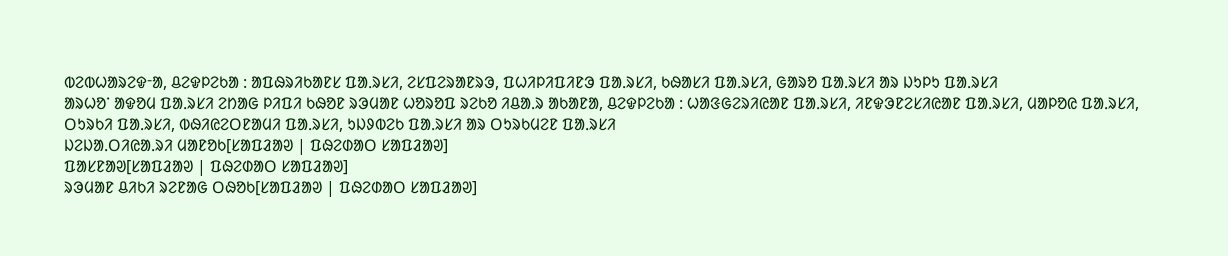ᱵᱮᱵᱦᱟᱨᱮᱫᱼᱟ, ᱪᱮᱫᱞᱮᱠᱟ : ᱟᱯᱷᱨᱤᱠᱟᱱᱥ ᱯᱟᱹᱨᱥᱤ, ᱮᱥᱯᱮᱨᱟᱱᱨᱳ, ᱯᱦᱤᱞᱤᱯᱤᱱᱳ ᱯᱟᱹᱨᱥᱤ, ᱠᱷᱟᱥᱤ ᱯᱟᱹᱨᱥᱤ, ᱜᱟᱨᱚ ᱯᱟᱹᱨᱥᱤ ᱟᱨ ᱡᱩᱞᱩ ᱯᱟᱹᱨᱥᱤ
ᱟᱨᱦᱚᱸ ᱟᱫᱚᱢ ᱯᱟᱹᱨᱥᱤ ᱮᱴᱟᱜ ᱞᱤᱯᱤ ᱠᱷᱚᱱ ᱨᱳᱢᱟᱱ ᱦᱚᱨᱚᱯ ᱨᱮᱠᱚ ᱤᱪᱟᱹᱨ ᱟᱠᱟᱱᱟ, ᱪᱮᱫᱞᱮᱠᱟ : ᱦᱟᱝᱜᱮᱨᱤᱭᱟᱱ ᱯᱟᱹᱨᱥᱤ, ᱤᱱᱫᱳᱱᱮᱥᱤᱭᱟᱱ ᱯᱟᱹᱨᱥᱤ, ᱢᱟᱞᱚᱭ ᱯᱟᱹᱨᱥᱤ, ᱛᱩᱨᱠᱤ ᱯᱟᱹᱨᱥᱤ, ᱵᱷᱤᱭᱮᱛᱱᱟᱢᱤ ᱯᱟᱹᱨᱥᱤ, ᱩᱡᱽᱵᱮᱠ ᱯᱟᱹᱨᱥᱤ ᱟᱨ ᱛᱩᱨᱠᱢᱮᱱ ᱯᱟᱹᱨᱥᱤ
ᱡᱮᱡᱟᱹᱛᱤᱭᱟᱹᱨᱤ ᱢᱟᱱᱚᱠ[ᱥᱟᱯᱲᱟᱣ | ᱯᱷᱮᱰᱟᱛ ᱥᱟᱯᱲᱟᱣ]
ᱯᱟᱥᱱᱟᱣ[ᱥᱟᱯᱲᱟᱣ | ᱯᱷᱮᱰᱟᱛ ᱥᱟᱯᱲᱟᱣ]
ᱨᱳᱢᱟᱱ ᱪᱤᱠᱤ ᱨᱮᱱᱟᱜ ᱛᱷᱚᱠ[ᱥᱟᱯᱲᱟᱣ | ᱯᱷᱮᱰᱟᱛ ᱥᱟᱯᱲᱟᱣ]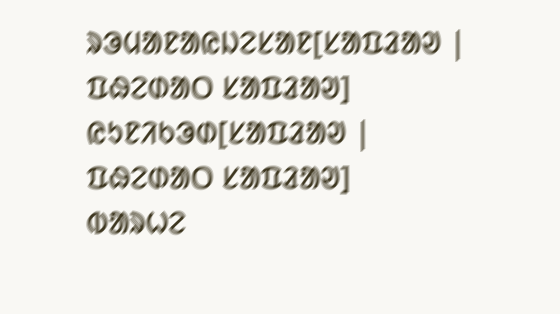ᱨᱳᱢᱟᱱᱟᱭᱡᱮᱥᱟᱱ[ᱥᱟᱯᱲᱟᱣ | ᱯᱷᱮᱰᱟᱛ ᱥᱟᱯᱲᱟᱣ]
ᱭᱩᱱᱤᱠᱳᱰ[ᱥᱟᱯᱲᱟᱣ | ᱯᱷᱮᱰᱟᱛ ᱥᱟᱯᱲᱟᱣ]
ᱵᱟᱨᱦᱮ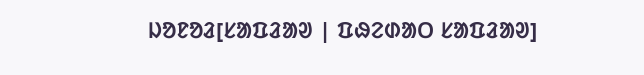ᱡᱚᱱᱚᱲ[ᱥᱟᱯᱲᱟᱣ | ᱯᱷᱮᱰᱟᱛ ᱥᱟᱯᱲᱟᱣ]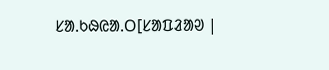ᱥᱟᱹᱠᱷᱭᱟᱹᱛ[ᱥᱟᱯᱲᱟᱣ |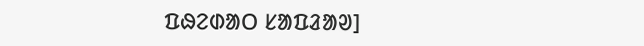ᱯᱷᱮᱰᱟᱛ ᱥᱟᱯᱲᱟᱣ]